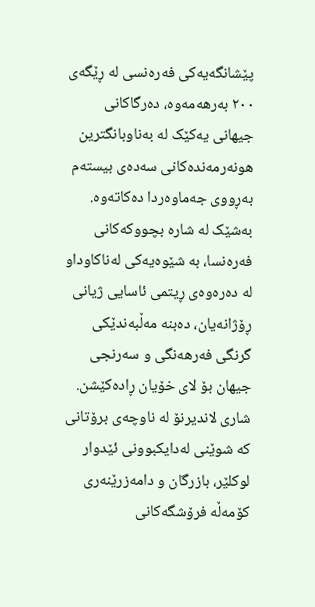پێشانگەیەکی فەرەنسی لە ڕێگەی ۲۰۰ بەرهەمەوە، دەرگاکانی جیهانی یەکێک لە بەناوبانگترین هونەرمەندەکانی سەدەی بیستەم بەڕووی جەماوەردا دەکاتەوە.
بەشێک لە شارە بچووکەکانی فەرەنسا، بە شێوەیەکی لەناکاوداو لە دەرەوەی ڕیتمی ئاسایی ژیانی ڕۆژانەیان، دەبنە مەڵبەندێکی گرنگی فەرهەنگی و سەرنجی جیهان بۆ لای خۆیان ڕادەکێشن. شاری لاندیرنۆ لە ناوچەی برۆتانی کە شوێنی لەدایکبوونی ئێدوار لوکلێر، بازرگان و دامەزرێنەری کۆمەڵە فرۆشگەکانی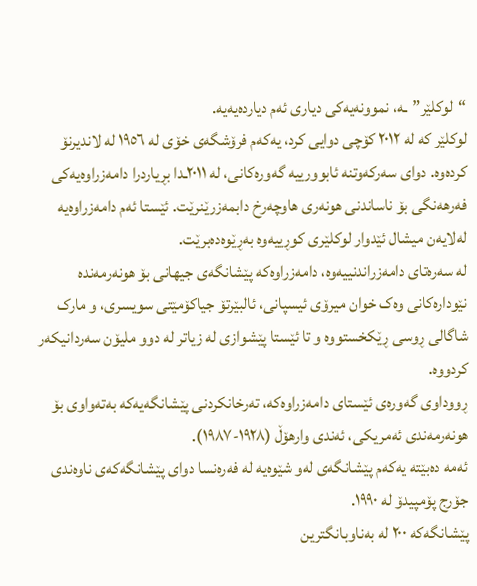“لوکلێر”ـە، نموونەیەکی دیاری ئەم دیاردەیەیە.
لوکلێر کە لە ۲۰۱۲ کۆچی دوایی کرد، یەکەم فرۆشگەی خۆی لە ۱۹٥٦ لە لاندیرنۆ کردەوە. دوای سەرکەوتنە ئابوورییە گەورەکانی، لە ۲۰۱۱ـدا بڕیاردرا دامەزراوەیەکی فەرهەنگی بۆ ناساندنی هونەری هاوچەرخ دابمەزرێنرێت. ئێستا ئەم دامەزراوەیە لەلایەن میشال ئێدوار لوکلێری کوڕییەوە بەڕێوەدەبرێت.
لە سەرەتای دامەزراندنییەوە، دامەزراوەکە پێشانگەی جیهانی بۆ هونەرمەندە نێودارەکانی وەک خوان میرۆی ئیسپانی، ئالبێرتۆ جیاکۆمێتی سويسری، و مارک شاگالی ڕوسی ڕێکخستووە و تا ئێستا پێشوازی لە زیاتر لە دوو ملیۆن سەردانیکەر کردووە.
ڕووداوی گەورەی ئێستای دامەزراوەکە، تەرخانکردنی پێشانگەیەکە بەتەواوی بۆ هونەرمەندی ئەمریکی، ئەندی وارهۆڵ (۱۹۲۸-۱۹۸۷).
ئەمە دەبێتە یەکەم پێشانگەی لەو شێوەیە لە فەرەنسا دوای پێشانگەکەی ناوەندی جۆرج پۆمپیدۆ لە ۱۹۹۰.
پێشانگەکە ۲۰۰ لە بەناوبانگترین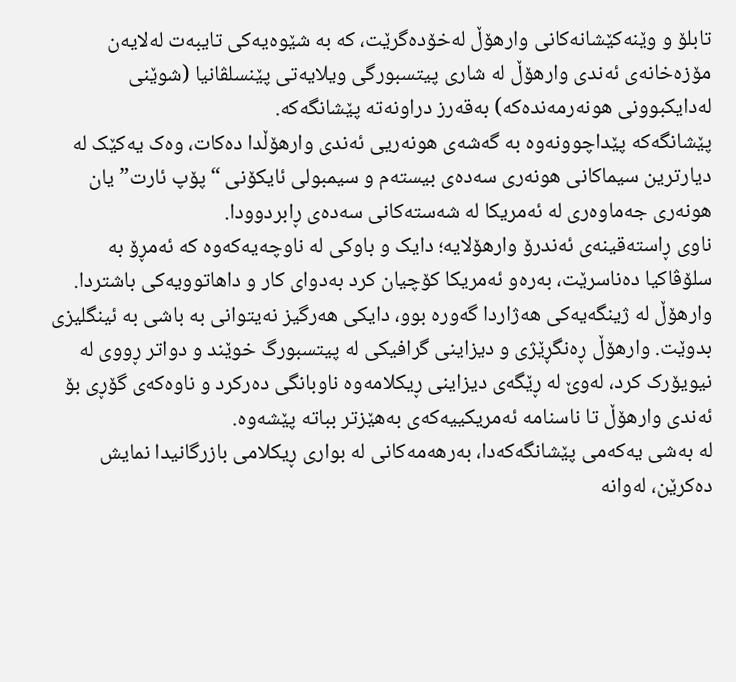تابلۆ و وێنەکێشانەکانی وارهۆڵ لەخۆدەگرێت، کە بە شێوەیەکی تایبەت لەلایەن مۆزەخانەی ئەندی وارهۆڵ لە شاری پیتسبورگی ویلایەتی پێنسلڤانیا (شوێنی لەدایکبوونی هونەرمەندەکە) بەقەرز دراونەتە پێشانگەکە.
پێشانگەکە پێداچوونەوە بە گەشەی هونەریی ئەندی وارهۆڵدا دەکات، وەک یەکێک لە دیارترین سیماکانی هونەری سەدەی بیستەم و سیمبولی ئایکۆنی “پۆپ ئارت” یان هونەری جەماوەری لە ئەمریکا لە شەستەکانی سەدەی ڕابردوودا.
ناوی ڕاستەقینەی ئەندرۆ وارهۆلایە؛ دایک و باوکی لە ناوچەیەکەوە کە ئەمڕۆ بە سلۆڤاکیا دەناسرێت، بەرەو ئەمریکا کۆچیان کرد بەدوای کار و داهاتوویەکی باشتردا.
وارهۆڵ لە ژینگەیەکی هەژاردا گەورە بوو، دایکی هەرگیز نەیتوانی بە باشی بە ئینگلیزی بدوێت. وارهۆڵ ڕەنگڕێژی و دیزاینی گرافیکی لە پیتسبورگ خوێند و دواتر ڕووی لە نیویۆرک کرد، لەوێ لە ڕێگەی دیزاینی ڕیکلامەوە ناوبانگی دەرکرد و ناوەکەی گۆڕی بۆ ئەندی وارهۆڵ تا ناسنامە ئەمریکییەکەی بەهێزتر بباتە پێشەوە.
لە بەشی یەکەمی پێشانگەکەدا، بەرهەمەکانی لە بواری ڕیکلامی بازرگانیدا نمایش دەکرێن، لەوانە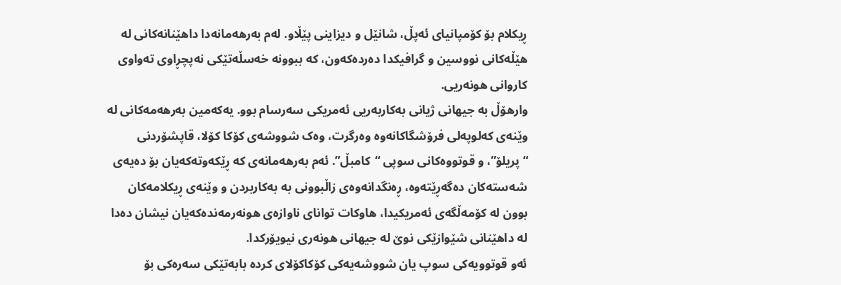ڕیکلام بۆ کۆمپانیای ئەپڵ، شانێل و دیزاینی پێڵاو. لەم بەرهەمانەدا داهێنانەکانی لە هێڵەکانی نووسین و گرافیکدا دەردەکەون، کە ببوونە خەسڵەتێکی نەپچڕاوی تەواوی کاروانی هونەریی.
وارهۆڵ بە جیهانی ژیانی بەکاربەریی ئەمریکی سەرسام بوو. یەکەمین بەرهەمەکانی لە وێنەی کەلوپەلی فرۆشگاکانەوە وەرگرت، وەک شووشەی کۆکا کۆلا، قاپشۆردنی “پریلۆ”، و قوتووەکانی سوپی “کامبڵ”. ئەم بەرهەمانەی کە ڕێکەوتەکەیان بۆ دەیەی شەستەکان دەگەڕێتەوە، ڕەنگدانەوەی زاڵبوونی بە بەکاربردن و وێنەی ڕیکلامەکان بوون لە کۆمەڵگەی ئەمریکیدا، هاوکات توانای ناوازەی هونەرمەندەکەیان نیشان دەدا لە داهێنانی شێوازێکی نوێ لە جیهانی هونەری نیویۆرکدا.
ئەو قوتوویەکی سوپ یان شووشەیەکی کۆکاکۆلای کردە بابەتێکی سەرەکی بۆ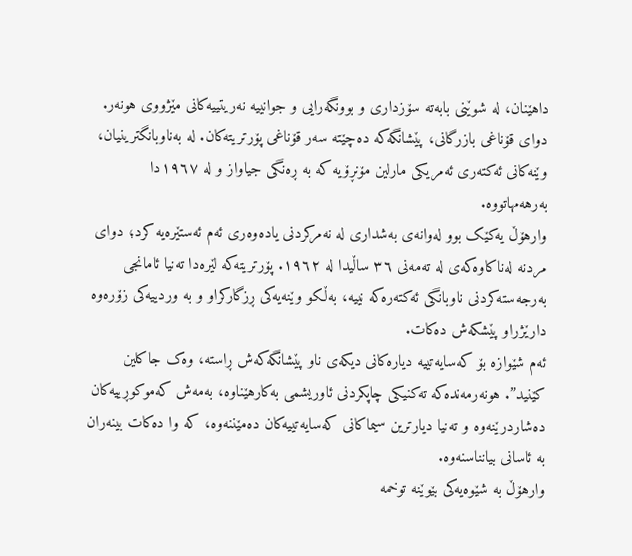داهێنان، لە شوێنی بابەتە سۆزداری و بوونگەرایی و جوانییە نەریتییەکانی مێژووی هونەر.
دوای قۆناغی بازرگانی، پێشانگەکە دەچێتە سەر قۆناغی پۆرتریتەکان. لە بەناوبانگترینیان، وێنەکانی ئەکتەری ئەمریکی مارلین مۆنڕۆیە کە بە ڕەنگی جیاواز و لە ۱۹٦۷دا بەرهەمهاتووە.
وارهۆڵ یەکێک بوو لەوانەی بەشداری لە نەمرکردنی یادەوەری ئەم ئەستێرەیە کرد؛ دوای مردنە لەناکاوەکەی لە تەمەنی ۳٦ ساڵیدا لە ۱۹٦۲. پۆرتریتەکە لێرەدا تەنیا ئامانجی بەرجەستەکردنی ناوبانگی ئەکتەرەکە نییە، بەڵکو وێنەیەکی ڕزگارکراو و بە وردییەکی زۆرەوە دارێژراو پێشکەش دەکات.
ئەم شێوازە بۆ کەسایەتییە دیارەکانی دیکەی ناو پێشانگەکەش ڕاستە، وەک جاکلین کێنید”. هونەرمەندەکە تەکنیکی چاپکردنی ئاوریشمی بەکارهێناوە، بەمەش کەموکوڕییەکان دەشاردرێنەوە و تەنیا دیارترین سیماکانی کەسایەتییەکان دەمێننەوە، کە وا دەکات بینەران بە ئاسانی بیانناسنەوە.
وارهۆڵ بە شێوەیەکی بێوێنە توخمە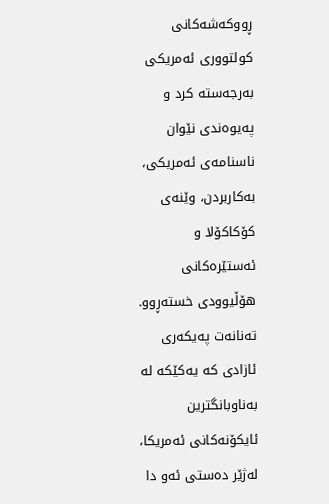ڕووکەشەکانی کولتووری ئەمریکی بەرجەستە کرد و پەیوەندی نێوان ناسنامەی ئەمریکی، بەکاربردن، وێنەی کۆکاکۆلا و ئەستێرەکانی هۆڵیوودی خستەڕوو. تەنانەت پەیکەری ئازادی کە یەکێکە لە بەناوبانگترین ئایکۆنەکانی ئەمریکا، لەژێر دەستی ئەو دا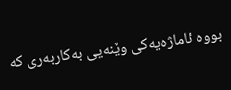بووە ئاماژەیەکی وێنەیی بەکاربەری کە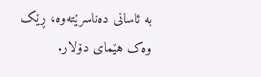بە ئاسانی دەناسرێتەوە، ڕێک وەک هێمای دۆلار.